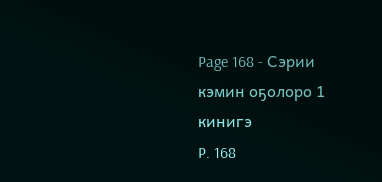Page 168 - Сэрии кэмин оҕолоро 1 кинигэ
P. 168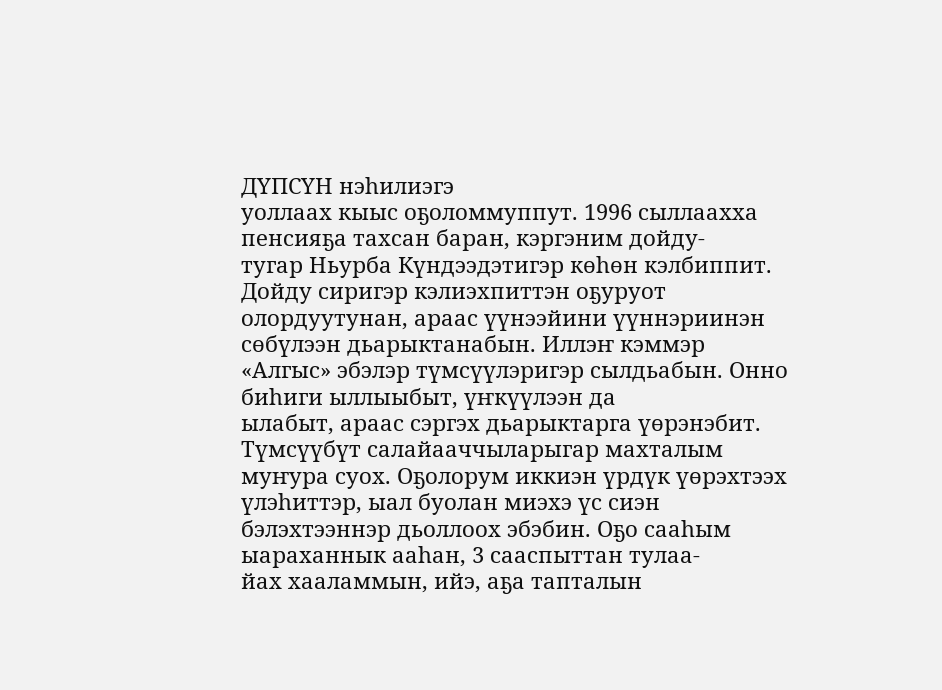ДҮПСҮН нэһилиэгэ
уоллаах кыыс оҕоломмуппут. 1996 сыллаахха пенсияҕа тахсан баран, кэргэним дойду-
тугар Ньурба Күндээдэтигэр көһөн кэлбиппит. Дойду сиригэр кэлиэхпиттэн оҕуруот
олордуутунан, араас үүнээйини үүннэриинэн сөбүлээн дьарыктанабын. Иллэҥ кэммэр
«Алгыс» эбэлэр түмсүүлэригэр сылдьабын. Онно биһиги ыллыыбыт, үҥкүүлээн да
ылабыт, араас сэргэх дьарыктарга үөрэнэбит. Түмсүүбүт салайааччыларыгар махталым
муҥура суох. Оҕолорум иккиэн үрдүк үөрэхтээх үлэһиттэр, ыал буолан миэхэ үс сиэн
бэлэхтээннэр дьоллоох эбэбин. Оҕо сааһым ыараханнык ааһан, 3 сааспыттан тулаа-
йах хааламмын, ийэ, аҕа тапталын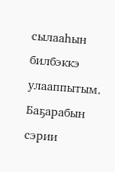сылааһын билбэккэ улааппытым. Баҕарабын сэрии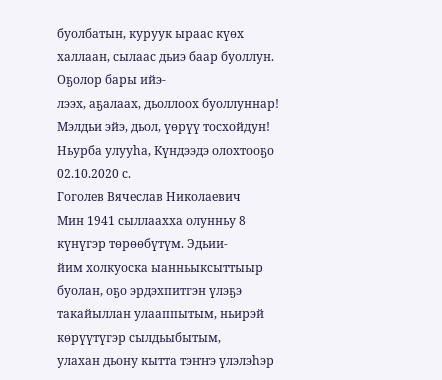буолбатын, куруук ыраас күөх халлаан, сылаас дьиэ баар буоллун. Оҕолор бары ийэ-
лээх, аҕалаах, дьоллоох буоллуннар! Мэлдьи эйэ, дьол, үөрүү тосхойдун!
Ньурба улууһа, Күндээдэ олохтооҕо
02.10.2020 с.
Гоголев Вячеслав Николаевич
Мин 1941 сыллаахха олунньу 8 күнүгэр төрөөбүтүм. Эдьии-
йим холкуоска ыанньыксыттыыр буолан, оҕо эрдэхпитгэн үлэҕэ
такайыллан улааппытым, ньирэй көрүүтүгэр сылдьыбытым,
улахан дьону кытта тэҥҥэ үлэлэһэр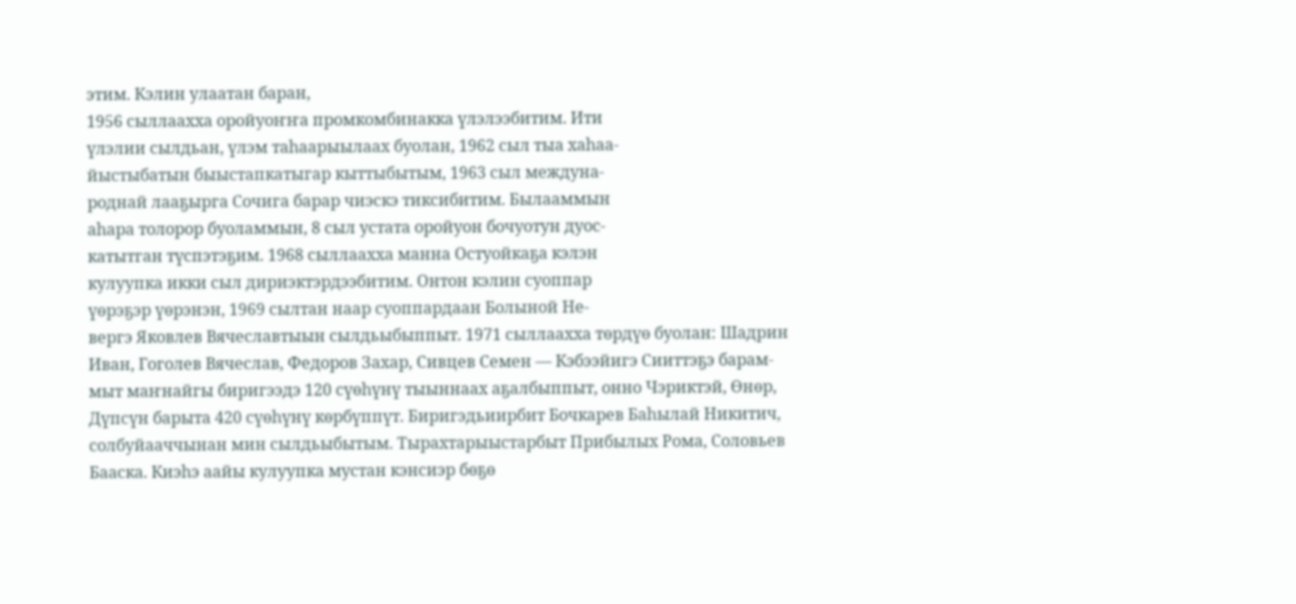этим. Кэлин улаатан баран,
1956 сыллаахха оройуоҥҥа промкомбинакка үлэлээбитим. Ити
үлэлии сылдьан, үлэм таһаарыылаах буолан, 1962 сыл тыа хаһаа-
йыстыбатын быыстапкатыгар кыттыбытым, 1963 сыл междуна-
роднай лааҕырга Сочига барар чиэскэ тиксибитим. Былааммын
аһара толорор буоламмын, 8 сыл устата оройуон бочуотун дуос-
катытган түспэтэҕим. 1968 сыллаахха манна Остуойкаҕа кэлэн
кулуупка икки сыл дириэктэрдээбитим. Онтон кэлин суоппар
үөрэҕэр үөрэнэн, 1969 сылтан наар суоппардаан Болыной Не-
вергэ Яковлев Вячеславтыын сылдьыбыппыт. 1971 сыллаахха төрдүө буолан: Шадрин
Иван, Гоголев Вячеслав, Федоров Захар, Сивцев Семен — Кэбээйигэ Сииттэҕэ барам-
мыт маҥнайгы биригээдэ 120 сүөһүнү тыыннаах аҕалбыппыт, онно Чэриктэй, Өнөр,
Дүпсүн барыта 420 сүөһүнү көрбүппүт. Биригэдьиирбит Бочкарев Баһылай Никитич,
солбуйааччынан мин сылдьыбытым. Тырахтарыыстарбыт Прибылых Рома, Соловьев
Бааска. Киэһэ аайы кулуупка мустан кэнсиэр бөҕө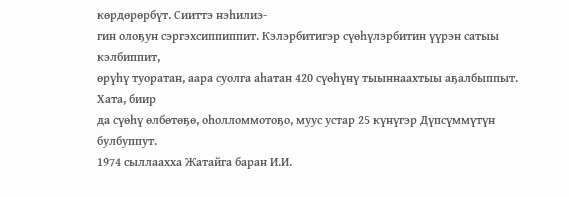көрдөрөрбүт. Сииттэ нэһилиэ-
гин олоҕун сэргэхсиппиппит. Кэлэрбитигэр сүөһүлэрбитин үүрэн сатыы кэлбиппит,
өрүһү туоратан, аара суолга аһатан 420 сүөһүнү тыыннаахтыы аҕалбыппыт. Хата, биир
да сүөһү өлбөтөҕө, оһолломмотоҕо, муус устар 25 күнүгэр Дүпсүммүтүн булбуппут.
1974 сыллаахха Жатайга баран И.И.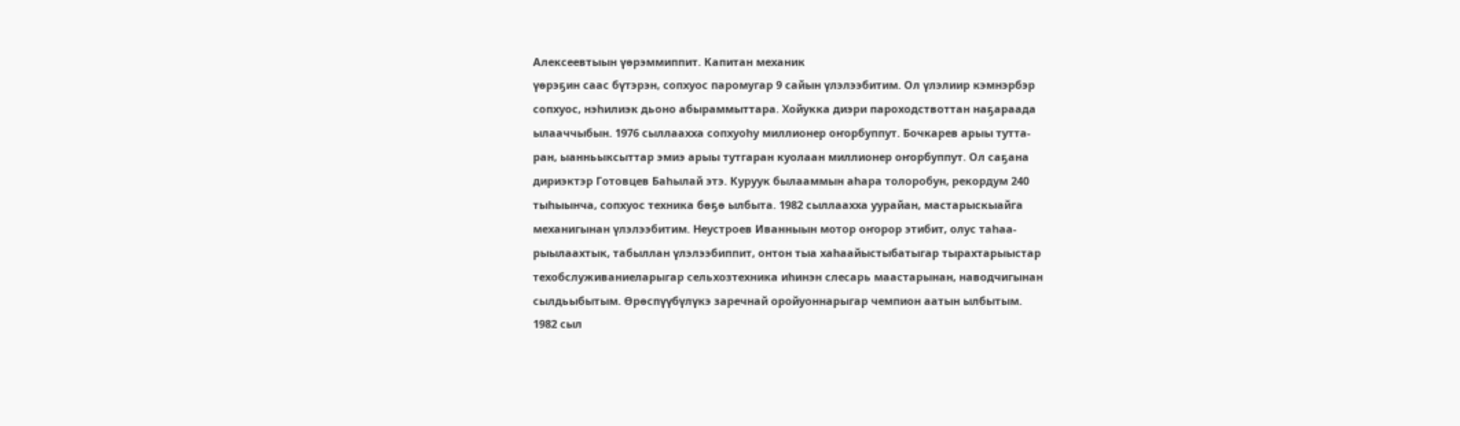Алексеевтыын үөрэммиппит. Капитан механик
үөрэҕин саас бүтэрэн, сопхуос паромугар 9 сайын үлэлээбитим. Ол үлэлиир кэмнэрбэр
сопхуос, нэһилиэк дьоно абыраммыттара. Хойукка диэри пароходствоттан наҕараада
ылааччыбын. 1976 сыллаахха сопхуоһу миллионер оҥорбуппут. Бочкарев арыы тутта-
ран, ыанньыксыттар эмиэ арыы тутгаран куолаан миллионер оҥорбуппут. Ол саҕана
дириэктэр Готовцев Баһылай этэ. Куруук былааммын аһара толоробун, рекордум 240
тыһыынча, сопхуос техника бөҕө ылбыта. 1982 сыллаахха уурайан, мастарыскыайга
механигынан үлэлээбитим. Неустроев Иванныын мотор оҥорор этибит, олус таһаа-
рыылаахтык, табыллан үлэлээбиппит, онтон тыа хаһаайыстыбатыгар тырахтарыыстар
техобслуживаниеларыгар сельхозтехника иһинэн слесарь маастарынан, наводчигынан
сылдьыбытым. Өрөспүүбүлүкэ заречнай оройуоннарыгар чемпион аатын ылбытым.
1982 сыл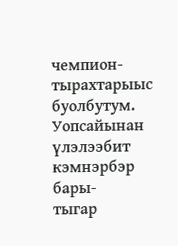чемпион-тырахтарыыс буолбутум. Уопсайынан үлэлээбит кэмнэрбэр бары-
тыгар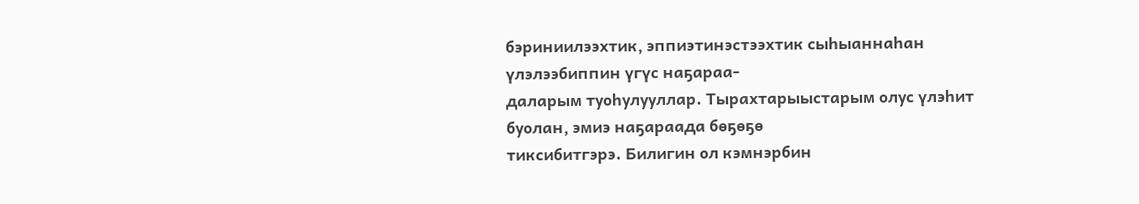бэриниилээхтик, эппиэтинэстээхтик сыһыаннаһан үлэлээбиппин үгүс наҕараа-
даларым туоһулууллар. Тырахтарыыстарым олус үлэһит буолан, эмиэ наҕараада бөҕөҕө
тиксибитгэрэ. Билигин ол кэмнэрбин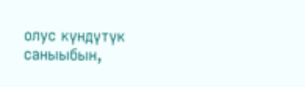олус күндүтүк саныыбын,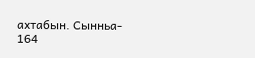ахтабын. Сынньа-
164